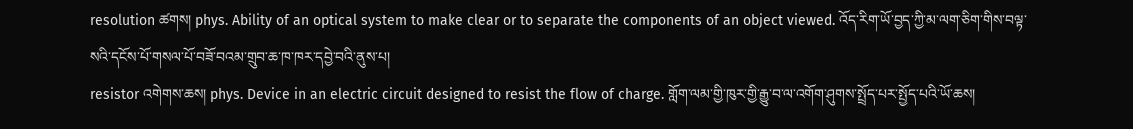resolution ཚགས། phys. Ability of an optical system to make clear or to separate the components of an object viewed. འོད་རིག་ཡོ་བྱད་ཀྱི་མ་ལག་ཅིག་གིས་བལྟ་སའི་དངོས་པོ་གསལ་པོ་བཟོ་བའམ་གྲུབ་ཆ་ཁ་ཁར་དབྱེ་བའི་ནུས་པ།
resistor འགེགས་ཆས། phys. Device in an electric circuit designed to resist the flow of charge. གློག་ལམ་གྱི་ཁུར་གྱི་རྒྱུ་བ་ལ་འགོག་ཤུགས་སྤྲོད་པར་སྤྱོད་པའི་ཡོ་ཆས།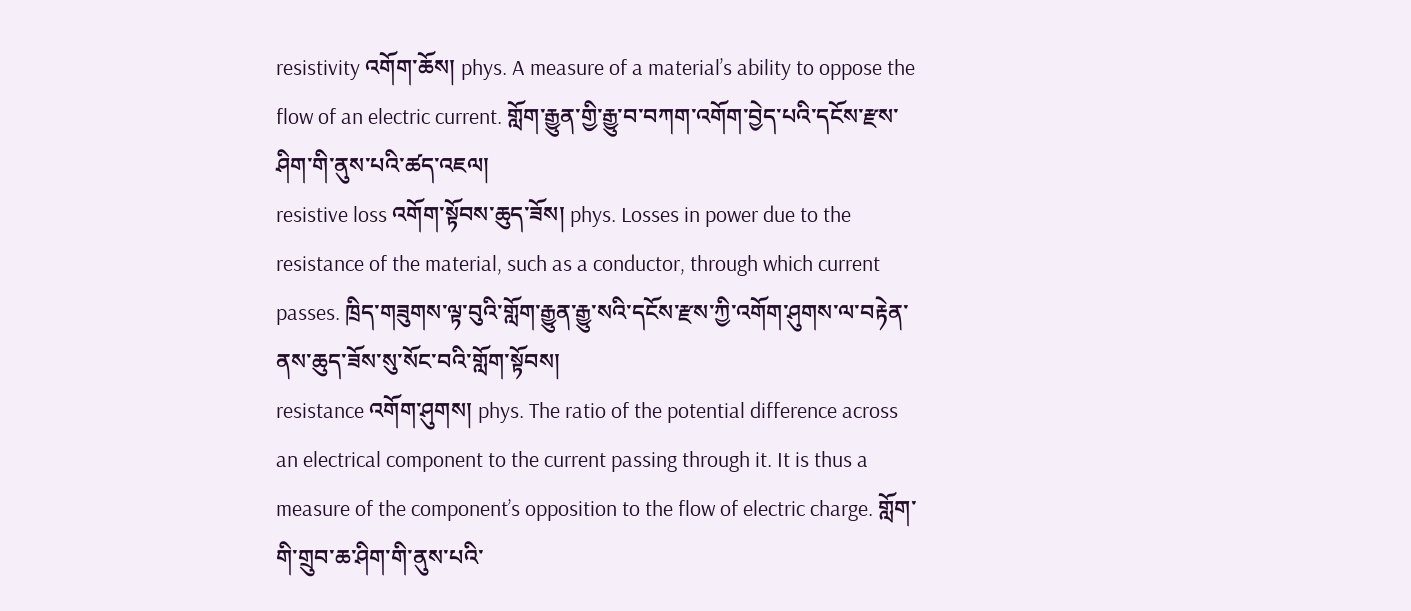resistivity འགོག་ཆོས། phys. A measure of a material’s ability to oppose the flow of an electric current. གློག་རྒྱུན་གྱི་རྒྱུ་བ་བཀག་འགོག་བྱེད་པའི་དངོས་རྫས་ཤིག་གི་ནུས་པའི་ཚད་འཇལ།
resistive loss འགོག་སྟོབས་ཆུད་ཟོས། phys. Losses in power due to the resistance of the material, such as a conductor, through which current passes. ཁྲིད་གཟུགས་ལྟ་བུའི་གློག་རྒྱུན་རྒྱུ་སའི་དངོས་རྫས་ཀྱི་འགོག་ཤུགས་ལ་བརྟེན་ནས་ཆུད་ཟོས་སུ་སོང་བའི་གློག་སྟོབས།
resistance འགོག་ཤུགས། phys. The ratio of the potential difference across an electrical component to the current passing through it. It is thus a measure of the component’s opposition to the flow of electric charge. གློག་གི་གྲུབ་ཆ་ཤིག་གི་ནུས་པའི་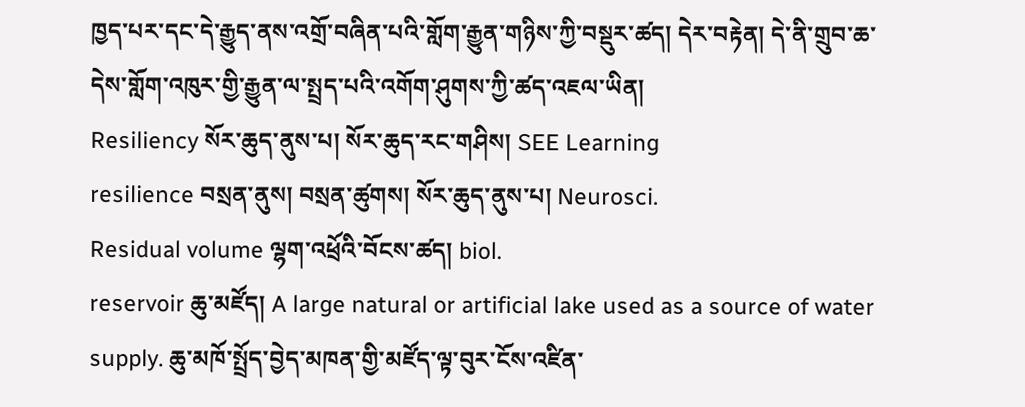ཁྱད་པར་དང་དེ་རྒྱུད་ནས་འགྲོ་བཞིན་པའི་གློག་རྒྱུན་གཉིས་ཀྱི་བསྡུར་ཚད། དེར་བརྟེན། དེ་ནི་གྲུབ་ཆ་དེས་གློག་འཁུར་གྱི་རྒྱུན་ལ་སྤྲད་པའི་འགོག་ཤུགས་ཀྱི་ཚད་འཇལ་ཡིན།
Resiliency སོར་ཆུད་ནུས་པ། སོར་ཆུད་རང་གཤིས། SEE Learning
resilience བསྲན་ནུས། བསྲན་ཚུགས། སོར་ཆུད་ནུས་པ། Neurosci.
Residual volume ལྷག་འཕྲོའི་བོངས་ཚད། biol.
reservoir ཆུ་མཛོད། A large natural or artificial lake used as a source of water supply. ཆུ་མཁོ་སྤྲོད་བྱེད་མཁན་གྱི་མཛོད་ལྟ་བུར་ངོས་འཛིན་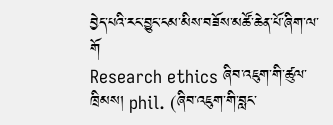བྱེད་པའི་རང་བྱུང་ངམ་མིས་བཟོས་མཚོ་ཆེན་པོ་ཞིག་ལ་གོ
Research ethics ཞིབ་འཇུག་གི་ཚུལ་ཁྲིམས། phil. (ཞིབ་འཇུག་གི་བླང་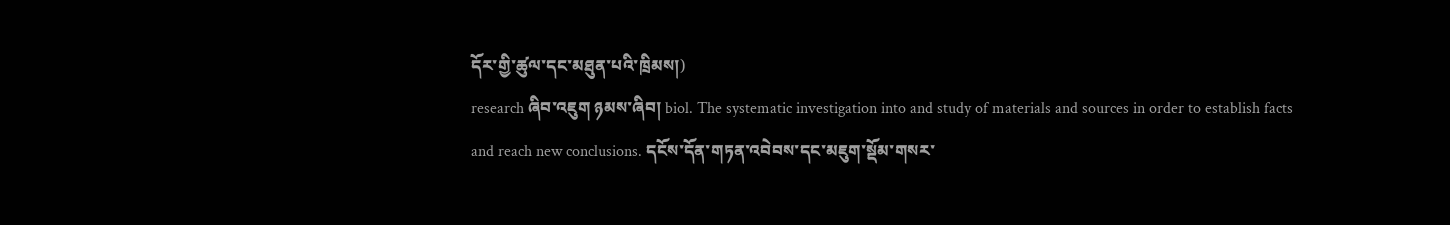དོར་གྱི་ཚུལ་དང་མཐུན་པའི་ཁྲིམས།)
research ཞིབ་འཇུག ཉམས་ཞིབ། biol. The systematic investigation into and study of materials and sources in order to establish facts and reach new conclusions. དངོས་དོན་གཏན་འབེབས་དང་མཇུག་སྡོམ་གསར་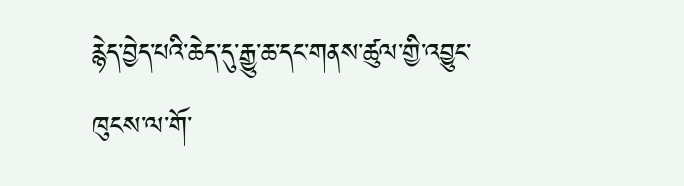རྙེད་བྱེད་པའི་ཆེད་དུ་རྒྱུ་ཆ་དང་གནས་ཚུལ་གྱི་འབྱུང་ཁུངས་ལ་གོ་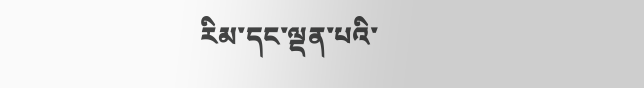རིམ་དང་ལྡན་པའི་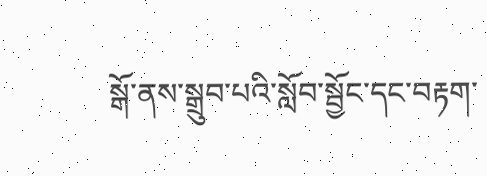སྒོ་ནས་སྒྲུབ་པའི་སློབ་སྦྱོང་དང་བརྟག་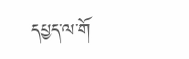དཔྱད་ལ་གོ